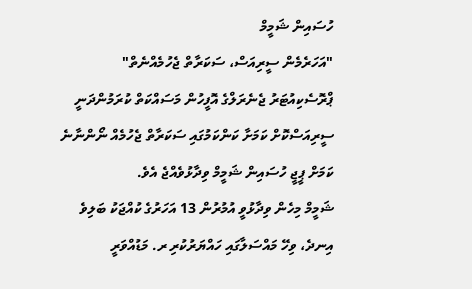ހުސައިން ޝަމީމް
"އަހަރެމެން ސީރިއަސް، ސަކަރާތް ޖެހުމެއްނެތް"
ޕްރޮސެކިއުޓަރު ޖެނެރަލްގެ އޮފީހުން މަސައްކަތް ކުރަމުންދަނީ ސީރިއަސްކޮށް ކަމަށާ ކަންކަމުގައި ސަކަރާތް ޖެހުމެއް ނޯންނާނެ ކަމަށް ޕީޖީ ހުސައިން ޝަމީމް ވިދާޅުވެއްޖެ އެވެ.
ޝަމީމް މިހެން ވިދާޅުވީ އުމުރުން 13 އަހަރުގެ ކުއްޖަކު ބަލިވެ އިނދެ، ވިހޭ މައްސަލާގައި ހައްޔަރުކުރި ރ. މަޑުއްވަރީ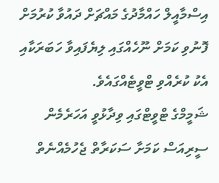އިސްމާއީލް ހައްމާދުގެ މައްޗަށް ދައުވާ ކުރުމަށް ފޮނުވި ކަމަށް ނޫހެއްގައި ލިޔެފައިވާ ހަބަރަކާއި އެކު ކުރެއްވި ޓްވީޓެއްގައެވެ.
ޝަމީމްގެ ޓްވީޓްގައި ވިދާޅުވީ އަހަރެމެން ސީރިއަސް ކަމަށާ ސަކަރާތް ޖެހުމެއްނެތް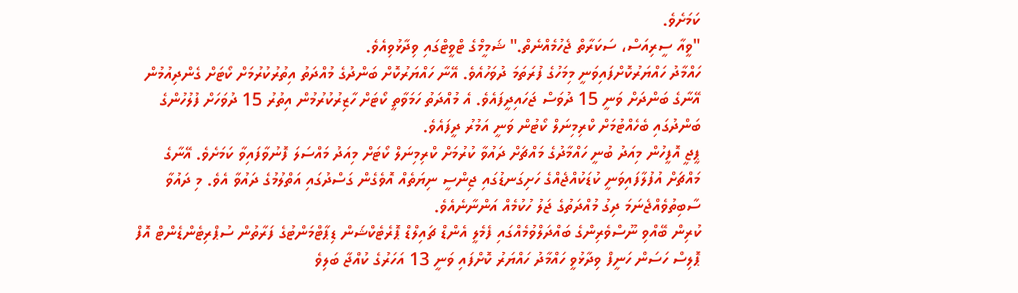ކަމަށެވެ.
"ވީއާ ސީރިއަސް، ސަކަރާތް ޖެހުމެއްނެތް." ޝަމީމްގެ ޓްވީޓްގައި ވިދާޅުވިއެވެ.
ހައްމާދު ހައްޔަރުކޮށްފައިވަނީ މިމަހުގެ ފުރަތަމަ ދުވަހުއެވެ. އޭނާ ހައްޔަރުކޮށް ބަންދުގެ މުއްދަތު އިތުރުކުރުމަށް ކޯޓަށް ގެންދިއުމުން އޭނާގެ ބަންދަށް ވަނީ 15 ދުވަސް ޖަހައިދީފައެވެ. އެ މުއްދަތު ހަމަވާތީ ކޯޓަށް ހާޒިރުކުރުމުން އިތުރު 15 ދުވަހަށް ފުލުހުންގެ ބަންދުގައި ބެހެއްޓުމަށް ކްރިމިނަލް ކޯޓުން ވަނީ އަމުރު ދީފައެވެ.
ޕީޖީ އޮފީހުން މިއަދު ބުނީ ހައްމާދުގެ މައްޗަށް ދައުވާ ކުރުމަށް ކްރިމިނަލް ކޯޓަށް މިއަދު މައްސަލަ ފޮނުވާފައިވާ ކަމަށެވެ. އޭނާގެ މައްޗަށް އުފުލާފައިވަނީ ކުޑަކުއްޖެއްގެ ހަށިގަނޑުގައި ޖިންސީ ނިޔަތެއް އޮވެގެން ގަސްދުގައި އަތްލުމުގެ ދައުވާ އެވެ. މި ދައުވާ ސާބިތުވެއްޖެނަމަ ދިގު މުއްދަތުގެ ޖަލު ހުކުމެއް އަންނާނެއެވެ.
ކުރިން ބޭއްވި ނޫސްވެރިންގެ ބައްދަލްވުމެއްގައި ފެމެލީ އެންޑް ޗައިލްޑް ޕޮރެޓެކްޝަން ޑިޕާޓްމަންޓުގެ ފަރާތުން ސުޕްރިޓެންޑެންޓް އޮފް ޕޮލިސް ހަސަން ހަނީފް ވިދާޅުވީ ހައްމާދު ހައްޔަރު ކޮށްފައި ވަނީ 13 އަހަރުގެ ކުއްޖާ ބަލިވެ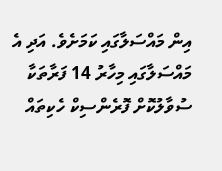އިން މައްސަލާގައި ކަމަށެވެ. އަދި އެ މައްސަލާގައި މިހާރު 14 ފަރާތަކާ ސުވާލުކޮށް ފޮރެންސިކް ހެކިތައް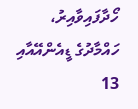ހޯދާފައިވާއިރު، ހައްމާދުގެ ޑީއެންއޭއާއި 13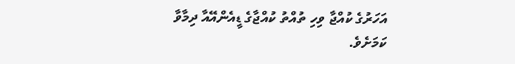އަހަރުގެ ކުއްޖާ ވިހި ތުއްތު ކުއްޖާގެ ޑީއެންއޭއާ ދިމާވާ ކަމަށެވެ.